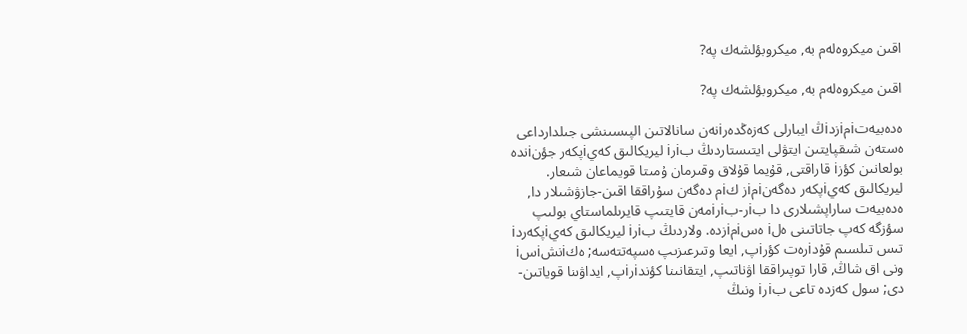اقىن ميكروەلەم بە, ميكروبؤلشەك پە?

اقىن ميكروەلەم بە, ميكروبؤلشەك پە?

ەدەبيەتiمiزدiڭ ايبارلى كەزەڭدەرiنەن سانالاتىن الپىسىنشى جىلدارداعى ەستەن شىقپايتىن ايتۋلى ايتىستاردىڭ بiرi ليريكالىق كەيiپكەر جؤنiندە بولعانىن كؤزi قاراقتى, قۇيما قۇلاق وقىرمان ۇمىتا قويماعان شىعار. ليريكالىق كەيiپكەر دەگەنiمiز كiم دەگەن سۇراققا اقىن-جازۋشىلار دا, ەدەبيەت ساراپشىلارى دا بiر-بiرiمەن قايتىپ قايرىلماستاي بولىپ سؤزگە كەپ جاتاتىنى ەلi ەسiمiزدە. ولاردىڭ بiرi ليريكالىق كەيiپكەردi تىس تىلسىم قۇدiرەت كؤرiپ, ايعا وتىرعىزىپ ەسپەتتەسە; ەكiنشiسi ونى اق شاڭ, قارا توپىراققا اۋناتىپ, ايتقانىنا كؤندiرiپ, ايداۋىنا قوياتىن-دى; سول كەزدە تاعى بiرi ونىڭ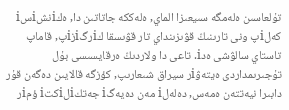تۇلعاسىن ەلەمگە سىيعىزا الماي, ەلەككە جاتاتىن دا, ەكiنشiسi كەلiپ ونى تارىنىڭ قۋىزىنداي تار قۋىسقا كiرگiزiپ, قاماپ تاستاي سالۋشى ەدi. تاعى دا ولاردىڭ ەرقايسىسى بۇل تۇجىرىمداردى ەيتەۋiر سيراق شىعارىپ, كؤزگە قالايىن دەگەن قۇر دابىرا نيەتتەن ەمەس, دەلەلi مەن دەيەگi جەتكiلiكتi ؤمiر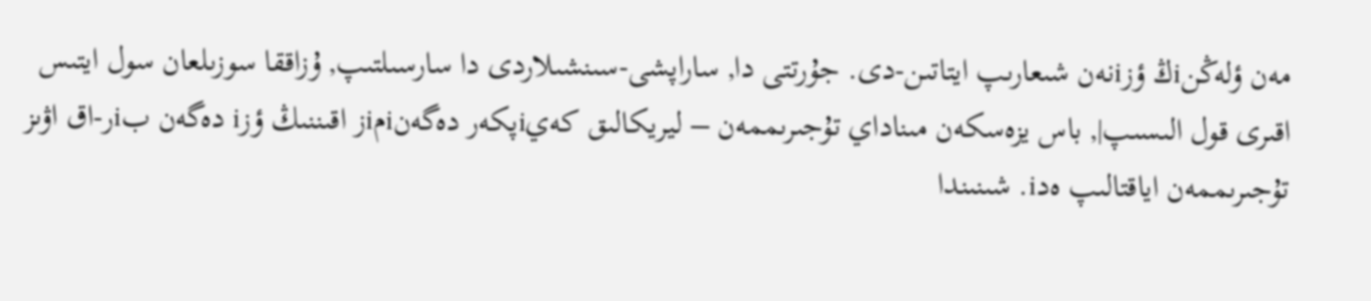مەن ؤلەڭنiڭ ؤزiنەن شىعارىپ ايتاتىن-دى. جۇرتتى دا, ساراپشى-سىنشىلاردى دا سارسىلتىپ, ۇزاققا سوزىلعان سول ايتىس اقىرى قول الىسىپ|, باس يزەسكەن مىناداي تۇجىرىممەن – ليريكالىق كەيiپكەر دەگەنiمiز اقىننىڭ ؤزi دەگەن بiر-اق اۋىز تۇجىرىممەن اياقتالىپ ەدi. شىنىندا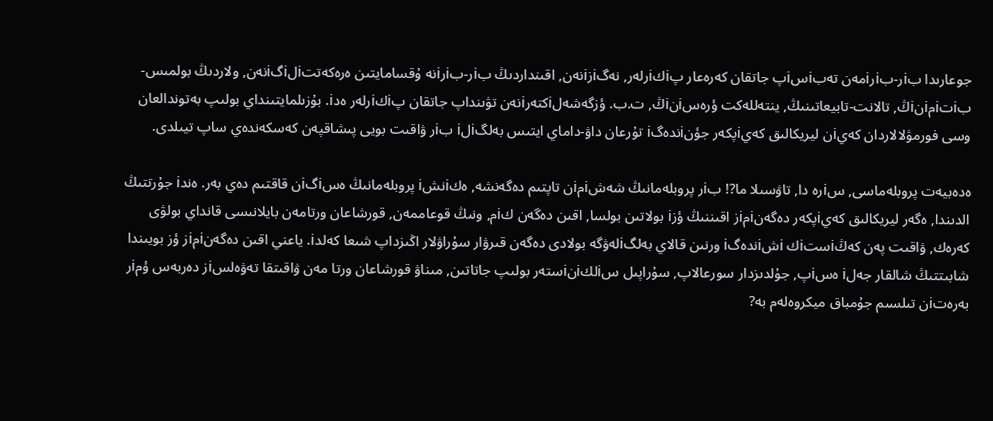جوعارىدا بiر-بiرiمەن تەبiسiپ جاتقان كەرەعار پiكiرلەر, نەگiزiنەن, اقىنداردىڭ بiر-بiرiنە ۇقسامايتىن ەرەكەتتiلiگiنەن, ولاردىڭ بولمىس-بiتiمiنiڭ, تالانت-تابيعاتىنىڭ, ينتەللەكت ؤرەسiنiڭ, ت.ب. ؤزگەشەلiكتەرiنەن تۋىنداپ جاتقان پiكiرلەر ەدi. بۇزىلمايتىنداي بولىپ بەتوندالعان وسى فورمۋلالاردان كەيiن ليريكالىق كەيiپكەر جؤنiندەگi تۇرعان داۋ-داماي ايتىس بەلگiلi بiر ۋاقىت بويى پىشاقپەن كەسكەندەي ساپ تيىلدى.

ەدەبيەت پروبلەماسى, سiرە دا, تاۋسىلا ما?! بiر پروبلەمانىڭ شەشiمiن تاپتىم دەگەنشە, ەكiنشi پروبلەمانىڭ ەسiگiن قاقتىم دەي بەر. ەندi جۇرتتىڭ الدىندا, ەگەر ليريكالىق كەيiپكەر دەگەنiمiز اقىننىڭ ؤزi بولاتىن بولسا, اقىن دەگەن كiم, ونىڭ قوعاممەن, قورشاعان ورتامەن بايلانىسى قانداي بولۋى كەرەك, ۋاقىت پەن كەڭiستiك iشiندەگi ورنىن قالاي بەلگiلەۋگە بولادى دەگەن قىرۋار سۇراۋلار اڭىزداپ شىعا كەلدi. ياعني اقىن دەگەنiمiز ؤز بويىندا شابىتتىڭ شالقار جەلi ەسiپ, جۇلدىزدار سورعالاپ, سۇراپىل سiلكiنiستەر بولىپ جاتاتىن, مىناۋ قورشاعان ورتا مەن ۋاقىتقا تەۋەلسiز دەربەس ؤمiر بەرەتiن تىلسىم جۇمباق ميكروەلەم بە?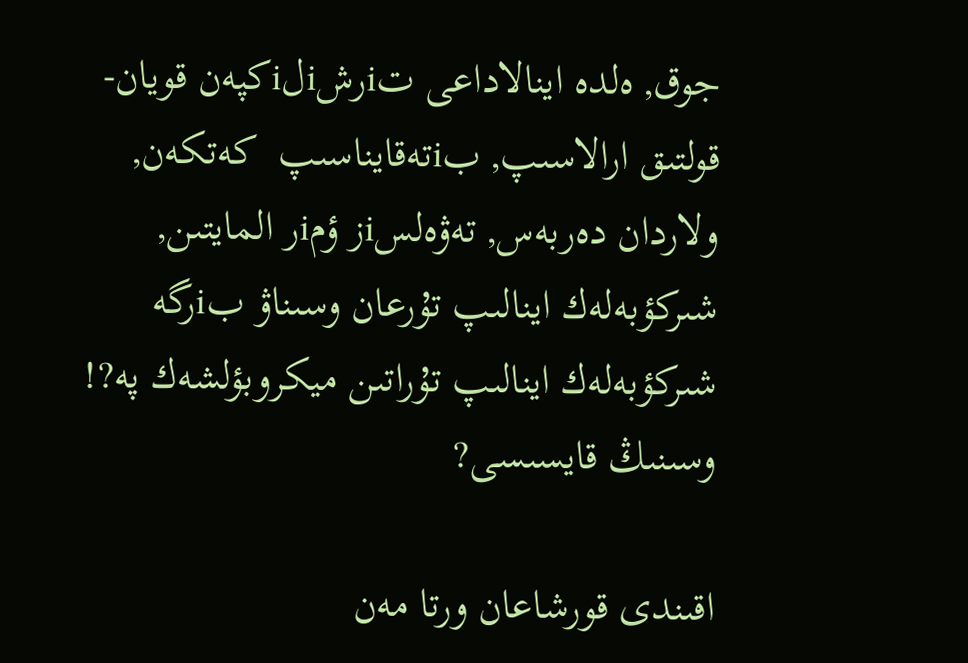جوق, ەلدە اينالاداعى تiرشiلiكپەن قويان-قولتىق ارالاسىپ, بiتەقايناسىپ  كەتكەن, ولاردان دەربەس, تەۋەلسiز ؤمiر المايتىن, شىركؤبەلەك اينالىپ تۇرعان وسىناۋ بiرگە شىركؤبەلەك اينالىپ تۇراتىن ميكروبؤلشەك پە?! وسىنىڭ قايسىسى?

اقىندى قورشاعان ورتا مەن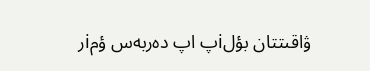ۋاقىتتان بؤلiپ اپ دەربەس ؤمiر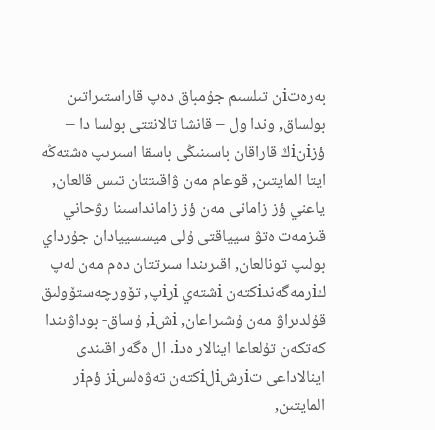بەرەتiن تىلسىم جۇمباق دەپ قاراستىراتىن بولساق, وندا ول – قانشا تالانتتى بولسا دا – ؤزiنiڭ قاراقان باسىنىڭى باسقا اسىرىپ ەشتەڭە ايتا المايتىن, قوعام مەن ۋاقىتتان تىس قالعان, ياعني ؤز زامانى مەن ؤز زامانداسىنا رۋحاني قىزمەت ەتۋ سيياقتى ۇلى ميسسييادان جۇرداي بولىپ تونالعان, اقىرىندا سىرتتان دەم مەن لەپ كiرمەگەندiكتەن iشتەي iرiپ, تۆورچەستۆولىق قۇلدىراۋ مەن ۇشىراعان, iشi, ۇساق- بوداۋىندا كەتكەن تۇلعاعا اينالار ەدi. ال ەگەر اقىندى اينالاداعى تiرشiلiكتەن تەۋەلسiز ؤمiر المايتىن,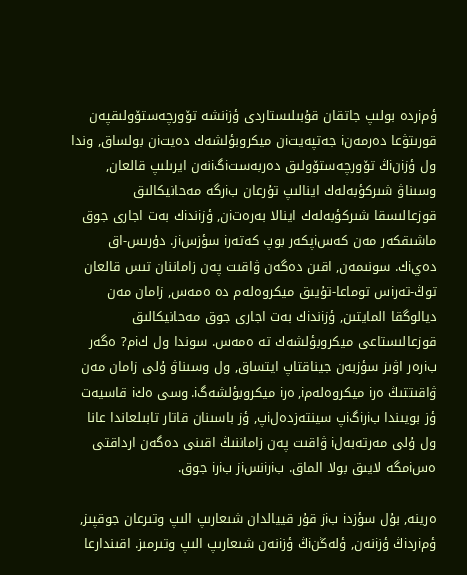ؤمiردە بولىپ جاتقان قۇبىلىستاردى ؤزiنشە تۆورچەستۆولىقپەن قورىتۋعا دەرمەنi جەتپەيتiن ميكروبؤلشەك دەيتiن بولساق, وندا ول ؤزiنiڭ تۆورچەستۆولىق دەربەستiگiنەن ايرىلىپ قالعان, وسىناۋ شىركؤبەلەك اينالىپ تۇرعان بiرگە مەحانيكالىق قوزعالىسقا شىركؤبەلەك اينالا بەرەتiن, ؤزiندiك بەت اجارى جوق ماشىقكەر مەن كەسiپكەر بوپ كەتەرi سؤزسiز. دۇرىس-اق دەيiك. سونىمەن, اقىن دەگەن ۋاقىت پەن زاماننان تىس قالعان توڭ-تەرiس توماعا-تۇيىق ميكروەلەم دە ەمەس, زامان مەن ديالوگقا المايتىن, ؤزiندiك بەت اجارى جوق مەحانيكالىق قوزعالىستاعى ميكروبؤلشەك تە ەمەس. سوندا ول كiم? ەگەر بiرەر اۋىز سؤزبەن جيناقتاپ ايتساق, ول وسىناۋ ۇلى زامان مەن ۋاقىتتىڭ ەرi ميكروەلەمi, ەرi ميكروبؤلشەگi. وسى ەكi قاسيەت ؤز بويىندا بiرiگiپ سينتەزدەلiپ, ؤز باسىنان قاتار تابىلعاندا عانا ول ۇلى مەرتەبەلi ۋاقىت پەن زاماننىڭ اقىنى دەگەن ارداقتى ەسiمگە لايىق بولا الماق. بiرiنسiز بiرi جوق.

ەرينە, بۇل سؤزدi بiز قۇر قييالدان شىعارىپ الىپ وتىرعان جوقپىز, ؤمiردiڭ ؤزiنەن, ؤلەڭنiڭ ؤزiنەن شىعارىپ الىپ وتىرمىز. اقىندارعا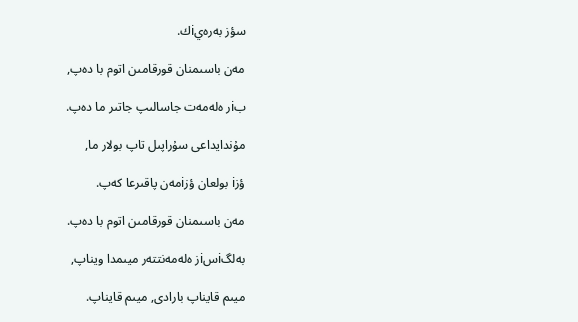سؤز بەرەيiك.

مەن باسىمنان قورقامىن اتوم با دەپ,

بiر ەلەمەت جاسالىپ جاتىر ما دەپ.

مۇندايداعى سۇراپىل تاپ بولار ما,

ؤزi بولعان ؤزiمەن پاقىرعا كەپ.

مەن باسىمنان قورقامىن اتوم با دەپ.

بەلگiسiز ەلەمەنتتەر ميىمدا ويناپ,

ميىم قايناپ بارادى, ميىم قايناپ.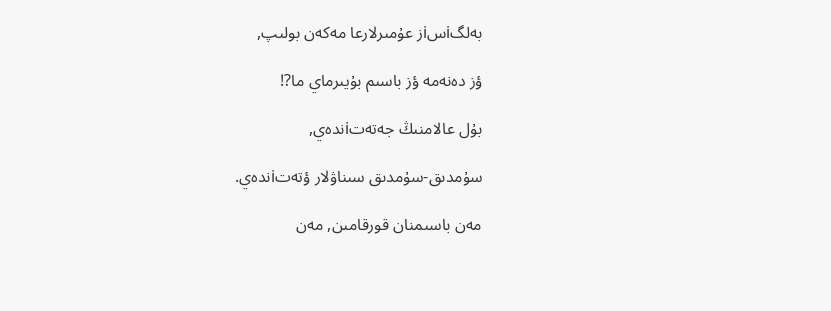بەلگiسiز عۇمىرلارعا مەكەن بولىپ,

ؤز دەنەمە ؤز باسىم بۇيىرماي ما?!

بۇل عالامنىڭ جەتەتiندەي,

سۇمدىق-سۇمدىق سىناۋلار ؤتەتiندەي.

مەن باسىمنان قورقامىن, مەن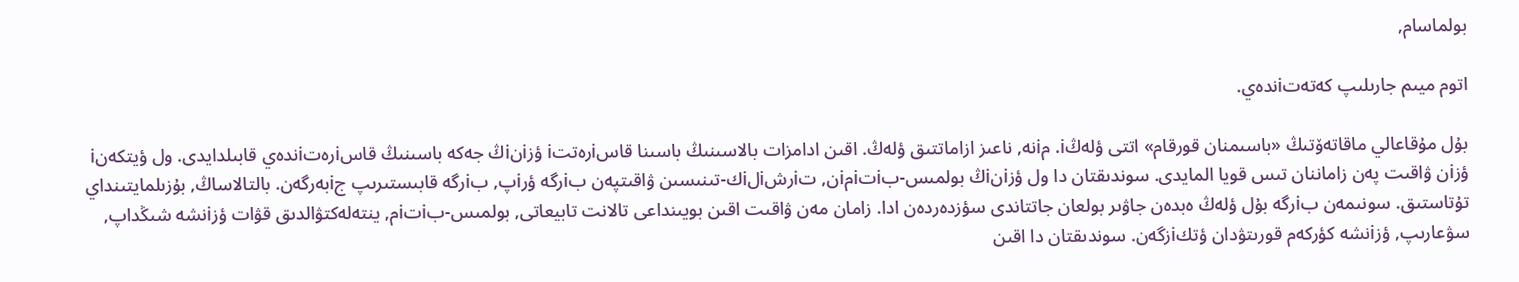بولماسام,

اتوم ميىم جارىلىپ كەتەتiندەي.

بۇل مۇقاعالي ماقاتەۆتىڭ «باسىمنان قورقام» اتتى ؤلەڭi. مiنە, ناعىز ازاماتتىق ؤلەڭ. اقىن ادامزات بالاسىنىڭ باسىنا قاسiرەتتi ؤزiنiڭ جەكە باسىنىڭ قاسiرەتiندەي قابىلدايدى. ول ؤيتكەنi ؤزiن ۋاقىت پەن زاماننان تىس قويا المايدى. سوندىقتان دا ول ؤزiنiڭ بولمىس-بiتiمiن, تiرشiلiك-تىنىسىن ۋاقىتپەن بiرگە ؤرiپ, بiرگە قابىستىرىپ جiبەرگەن. بالتالاساڭ, بۇزىلمايتىنداي تۇتاستىق. سونىمەن بiرگە بۇل ؤلەڭ ەبدەن جاۋىر بولعان جاتتاندى سؤزدەردەن ادا. زامان مەن ۋاقىت اقىن بويىنداعى تالانت تابيعاتى, بولمىس-بiتiم, ينتەلەكتۋالدىق قۋات ؤزiنشە شىڭداپ, سۋعارىپ, ؤزiنشە كؤركەم قورىتۋدان ؤتكiزگەن. سوندىقتان دا اقىن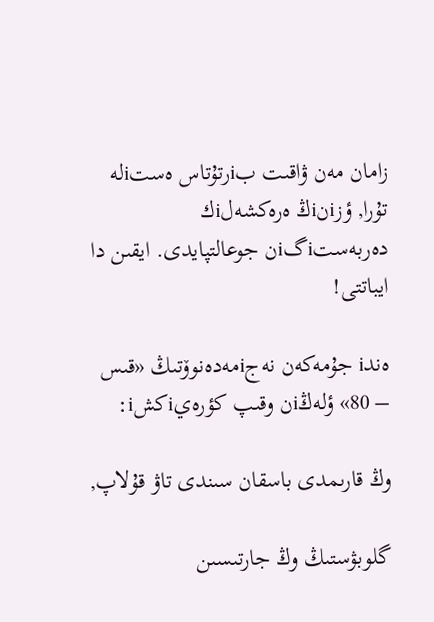زامان مەن ۋاقىت بiرتۇتاس ەستiلە تۇرا, ؤزiنiڭ ەرەكشەلiك دەربەستiگiن جوعالتپايدى. ايقىن دا ايباتتى!

ەندi جۇمەكەن نەجiمەدەنوۆتىڭ «قىس – 80» ؤلەڭiن وقىپ كؤرەيiكشi:

وڭ قارىمدى باسقان سىندى تاۋ قۇلاپ,

گلوبۋستىڭ وڭ جارتىسىن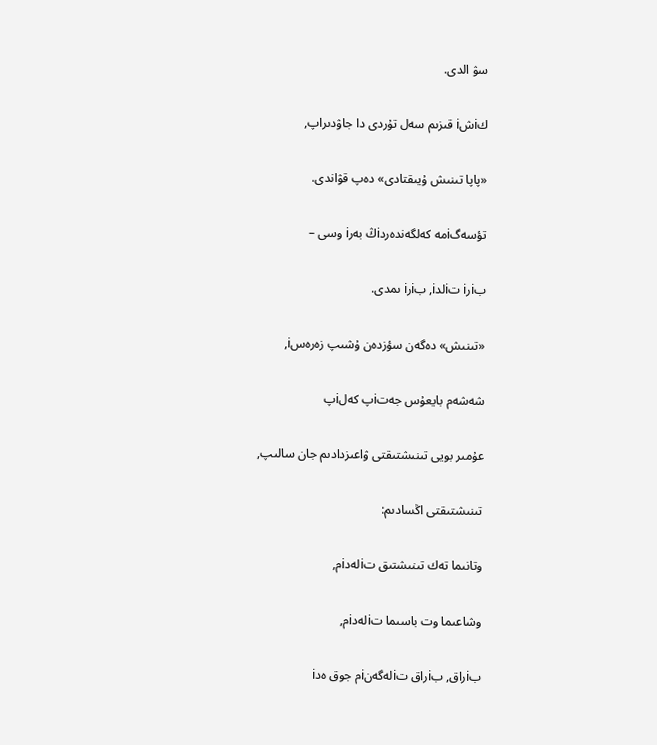سۋ الدى.

كiشi قىزىم سەل تۇردى دا جاۋدىراپ,

«پاپا تىنىش ۇيىقتادى» دەپ قۋاندى.

تؤسەگiمە كەلگەندەردiڭ بەرi وسى –

بiرi تiلدi, بiرi ىمدى.

«تىنىش» دەگەن سؤزدەن ۇشىپ زەرەسi,

شەشەم بايعۇس جەتiپ كەلiپ

عۇمىر بويى تىنىشتىقتى ۋاعىزدادىم جان سالىپ,

تىنىشتىقتى اڭسادىم:

وتانىما تەك تىنىشتىق تiلەدiم,

وشاعىما وت باسىما تiلەدiم,

بiراق, بiراق تiلەگەنiم جوق ەدi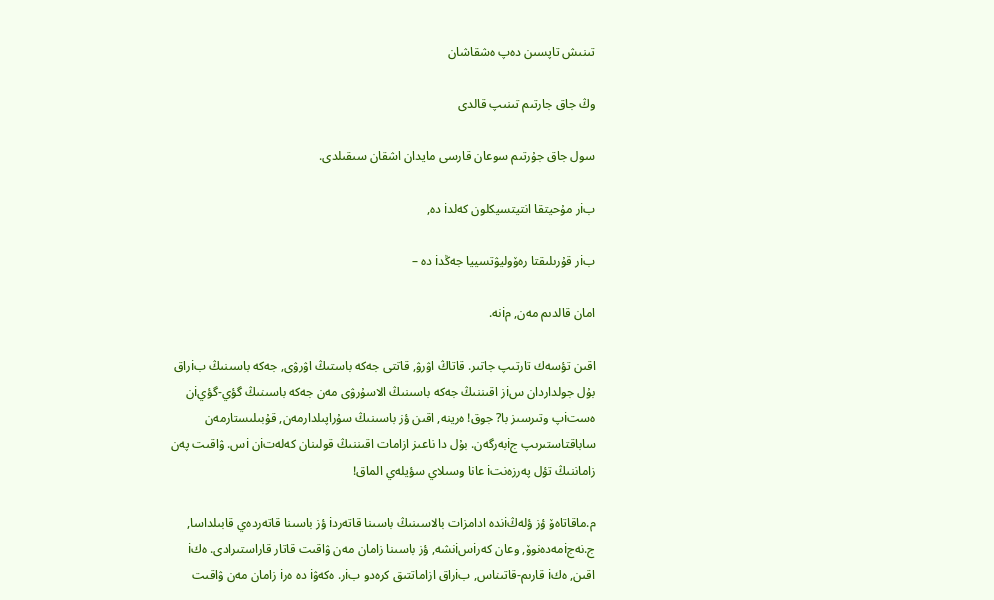تىنىش تاپسىن دەپ ەشقاشان

وڭ جاق جارتىم تىنىپ قالدى

سول جاق جۇرتىم سوعان قارسى مايدان اشقان سىقىلدى.

بiر مۇحيتقا انتيتسيكلون كەلدi دە,

بiر قۇرىلىقتا رەۆوليۋتسييا جەڭدi دە –

امان قالدىم مەن, مiنە.

اقىن تؤسەك تارتىپ جاتىر. قاتاڭ اۋرۋ, قاتتى جەكە باستىڭ اۋرۋى, جەكە باسىنىڭ بiراق بۇل جولداردان سiز اقىننىڭ جەكە باسىنىڭ الاسۇرۋى مەن جەكە باسىنىڭ گؤي-گؤيiن ەستiپ وتىرسىز با? جوق! ەرينە, اقىن ؤز باسىنىڭ سۇراپىلدارمەن, قۇبىلىستارمەن ساباقتاستىرىپ جiبەرگەن. بۇل دا ناعىز ازامات اقىننىڭ قولىنان كەلەتiن iس. ۋاقىت پەن زاماننىڭ تؤل پەرزەنتi عانا وسىلاي سؤيلەي الماق!

م.ماقاتاەۆ ؤز ؤلەڭiندە ادامزات بالاسىنىڭ باسىنا قاتەردi ؤز باسىنا قاتەردەي قابىلداسا, ج.نەجiمەدەنوۆ, وعان كەرiسiنشە, ؤز باسىنا زامان مەن ۋاقىت قاتار قاراستىرادى. ەكi اقىن, ەكi قارىم-قاتىناس, بiراق ازاماتتىق كرەدو بiر. ەكەۋi دە ەرi زامان مەن ۋاقىت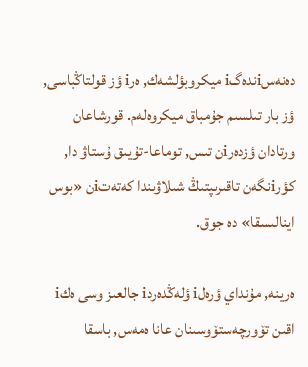دەنەسiندەگi ميكروبؤلشەك, ەرi ؤز قولتاڭباسى, ؤز بار تىلسىم جۇمباق ميكروەلەم. قورشاعان ورتادان ؤزدەرiن تىس, توماعا-تۇيىق ۇستاۋ دا, كؤرiنگەن تاقىرىپتىڭ شىلاۋىندا كەتەتiن «بوس اينالىسقا» دە جوق.

ەرينە, مۇنداي ؤرەلi ؤلەڭدەردi جالعىز وسى ەكi اقىن تۆورچەستۆوسىنان عانا ەمەس, باسقا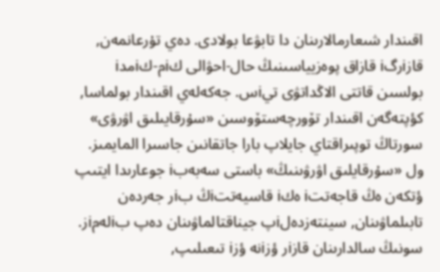اقىندار شىعارمالارىنان دا تابۋعا بولادى. دەي تۇرعانمەن, قازiرگi قازاق پوەزيياسىنىڭ حال-احۋالى كiم-كiمدi بولسىن قاتتى الاڭداتۋى تيiس. جەكەلەي اقىندار بولماسا, كؤپتەگەن اقىندار تۆورچەستۆوسىن «سۇرقايىلىق اۋرۋى» سورتاڭ توپىراقتاي جايلاپ بارا جاتقانىن جاسىرا المايمىز. ول «سۇرقايلىق اۋرۋىنىڭ» باستى سەبەبi جوعارىدا ايتىپ ؤتكەن ەڭ قاجەتتi ەكi قاسيەتتiڭ بiر جەردەن تابىلماۋىنان, سينتەزدەلiپ جيناقتالماۋىنان دەپ بiلەمiز. سونىڭ سالدارىنان قازiر ؤزiنە ؤزi تىعىلىپ,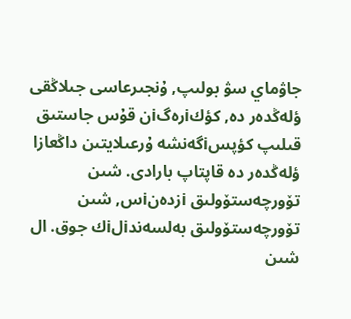جاۋماي سۋ بولىپ, ۇنجىرعاسى جىلاڭقى ؤلەڭدەر دە, كؤكiرەگiن قۇس جاستىق قىلىپ كؤپسiگەنشە ۇرعىلايتىن داڭعازا  ؤلەڭدەر دە قاپتاپ بارادى. شىن تۆورچەستۆولىق iزدەنiس, شىن تۆورچەستۆولىق بەلسەندiلiك جوق. ال شىن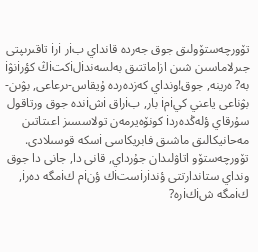تۆورچەستۆولىق جوق جەردە قانداي بiر iرi تاقىرىپتى جىرلاماسىن شىن ازاماتتىق بەلسەندiلiكتiڭ كؤرiنۋi بە? ەرينە, جوق!ونداي كەزدەردە ۇيقاس-ىرعاعى, بۋىن-بۋناعى ياعني كيiمi بار, بiراق iشiندە جوق ورتاقول سۇرقاي ؤلەڭدەردi كونۆەيرمەن تولاسسىز اعىتاتىن مەحانيكالىق ماشىق فابريكاسى iسكە قوسىلادى. تۆورچەستۆو اتاۋلىدان جۇرداي, قانى دا, جانى دا جوق ونداي ستاندارتتى ؤندiرiستiك ؤنiم كiمگە دەرi, كiمگە شiكiرە?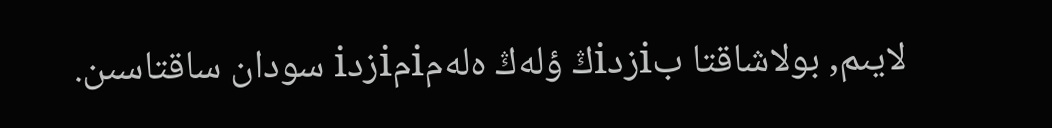لايىم, بولاشاقتا بiزدiڭ ؤلەڭ ەلەمiمiزدi سودان ساقتاسىن.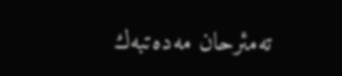تەمئرحان مەدەتبەك